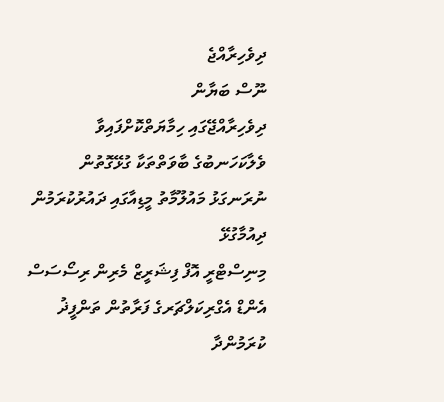ދިވެހިރާއްޖެ
ނޫސް ބަޔާން
ދިވެހިރާއްޖޭގައި ހިމާޔަތްކޮށްފައިވާ ވެލާކަހަނބުގެ ބާވަތްތަކާ ގުޅޭގޮތުން ނުރަނގަޅު މައުލޫމާތު މީޑިއާގައި ދައުރުކުރަމުން ދިއުމާގުޅޭ
މިނިސްޓްރީ އޮފް ފިޝަރީޒް މެރިން ރިސޯސަސް އެންޑް އެގްރިކަލްޗަރގެ ފަރާތުން ތަންފީޛު ކުރަމުންދާ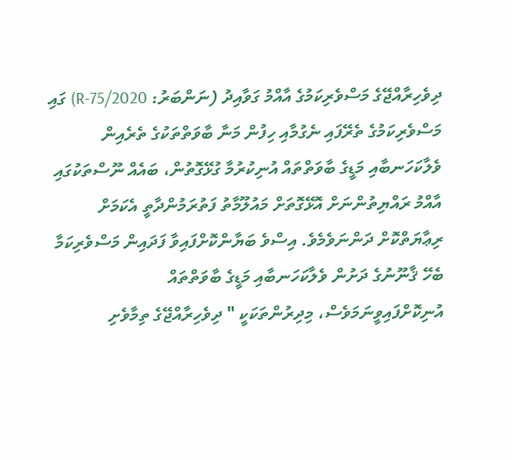ދިވެހިރާއްޖޭގެ މަސްވެރިކަމުގެ އާއްމު ގަވާއިދު (ނަންބަރު: 2020/R-75) ގައި މަސްވެރިކަމުގެ ތެރޭފައި ނެގުމާއި ހިފުން މަނާ ބާވަތްތަކުގެ ތެރެއިން ވެލާކަހަނބާއި މަޑީގެ ބާވަތްތައް އުނިކުރުމާ ގުޅޭގޮތުން، ބައެއް ނޫސްތަކުގައި އާއްމު ރައްޔިތުންނަށް އޮޅޭގޮތަށް މައުލޫމާތު ފަތުރަމުންދާތީ އެކަމަށް ރިޢާޔަތްކޮށް ދަންނަވެމެވެ. އިސްވެ ބަޔާންކޮށްފައިވާ ފަދައިން މަސްވެރިކަމާ ބެހޭ ޤާނޫނުގެ ދަށުން ވެލާކަހަނބާއި މަޑީގެ ބާވަތްތައް އުނިކޮށްފައިވީނަމަވެސް، މިދިރުންތަކަކީ " ދިވެހިރާއްޖޭގެ ތިމާވެށި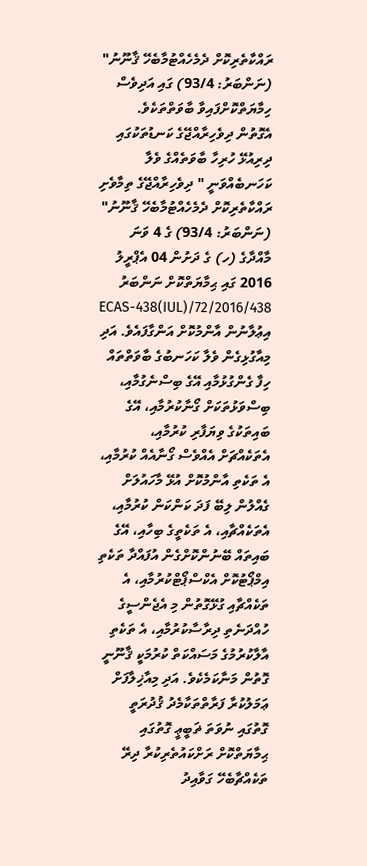ރައްކާތެރިކޮށް ދެމެހެއްޓުމާބެހޭ ޤާނޫނު" (ނަންބަރު: 93/4) ގައި އަދިވެސް ހިމާޔަތްކޮށްފައިވާ ބާވަތްތަކެވެ.
އެގޮތުން ދިވެހިރާއްޖޭގެ ކަނޑުތަކުގައި ދިރިއުޅޭ ހުރިހާ ބާވަތެއްގެ ވެލާ ކަހަނބެއްވަނީ " ދިވެހިރާއްޖޭގެ ތިމާވެށި ރައްކާތެރިކޮށް ދެމެހެއްޓުމާބެހޭ ޤާނޫނު" (ނަންބަރު: 93/4) ގެ 4 ވަނަ މާއްދާގެ (ހ) ގެ ދަށުން 04 އެޕްރީލު 2016 ގައި ޙިމާޔަތްކޮށް ނަންބަރު 72/2016/438/ECAS-438(IUL) އިޢުލާނުން އާންމުކޮށް އަންގާފައެވެ. އަދި މިއާގުޅިގެން ވެލާ ކަހަނބުގެ ބާވަތްތައް ހިފާ ގެންގުޅުމާއި އޭގެ ބިސްނެގުމާއި، ބިސްވަޅުތަކަށް ގޯނާކުރުމާއި، އޭގެ ބައިތަކުގެ ވިޔަފާރި ކުރުމާއި، އެތަކެއްޗަށް އެއްވެސް ގޯނާއެއް ކުރުމާއި، އެ ތަކެތި އާންމުކޮށް އުޅޭ މާހައުލަށް ގެއްލުން ލިބޭ ފަދަ ކަންކަން ކުރުމާއި، އެތަކެއްޗާއި، އެ ތަކެތީގެ ބިހާއި، އޭގެ ބައިތައް ބޭނުންކޮށްގެން އުފައްދާ ތަކެތި އިމްޕޯޓުކޮށް އެކްސްޕޯޓްކުރުމާއި، އެ ތަކެއްޗާއި ގުޅޭގޮތުން މި އެޖެންސީގެ ހުއްދަނެތި ދިރާސާކުރުމާއި، އެ ތަކެތި އާލާކުރުމުގެ މަސައްކަތް ކުރުމަކީ ޤާނޫނީ ގޮތުން މަނާކަމެކެވެ. އަދި މިއާޚިލާފަށް ޢަމަލުކުރާ ފަރާތްތަކާމެދު ޤުދުރަތީ ގޮތުގައި ނުވަތަ ޡަބީޢީ ގޮތުގައި ޙިމާޔަތްކޮށް ރަށްކައުތެރިކުރާ ދިރޭ ތަކެއްޗާބެހޭ ގަވާއިދު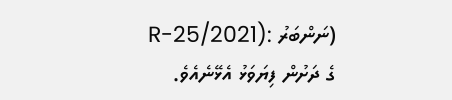(ނަންބަރު :(2021/R-25 ގެ ދަށުން ފިޔަވަޅު އެޅޭނެއެވެ.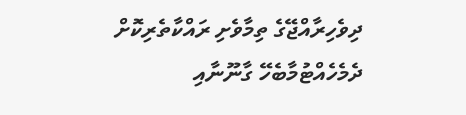ދިވެހިރާއްޖޭގެ ތިމާވެށި ރައްކާތެރިކޮށް ދެމެހެއްޓުމާބެހޭ ގާނޫނާއި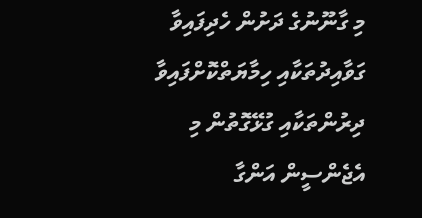މި ގާނޫނުގެ ދަށުން ހެދިފައިވާ ގަވާއިދުތަކާއި ހިމާޔަތްކޮށްފައިވާ ދިރުންތަކާއި ގުޅޭގޮތުން މި އެޖެންސީން އަންގާ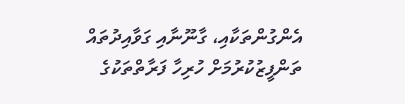އެންގުންތަކާއި، ގާނޫނާއި ގަވާއިދުތައް ތަންފީޒުކުރުމަށް ހުރިހާ ފަރާތްތަކުގެ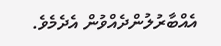އެއްބާރުލުންދެއްވުން އެދެމެވެ.